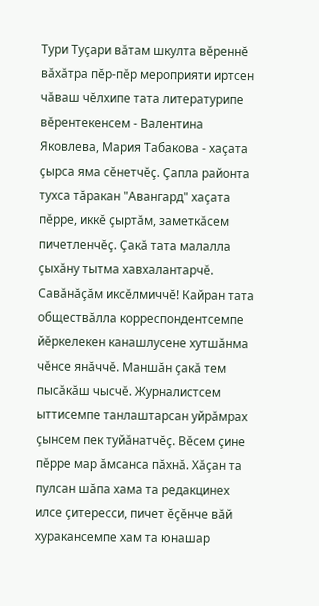Тури Туçари вăтам шкулта вĕреннĕ вăхăтра пĕр-пĕр мероприяти иртсен чăваш чĕлхипе тата литературипе вĕрентекенсем - Валентина Яковлева, Мария Табакова - хаçата çырса яма сĕнетчĕç. Çапла районта тухса тăракан "Авангард" хаçата пĕрре, иккĕ çыртăм, заметкăсем пичетленчĕç. Çакă тата малалла çыхăну тытма хавхалантарчĕ. Савăнăçăм иксĕлмиччĕ! Кайран тата обществăлла корреспондентсемпе йĕркелекен канашлусене хутшăнма чĕнсе янăччĕ. Маншăн çакă тем пысăкăш чысчĕ. Журналистсем ыттисемпе танлаштарсан уйрăмрах çынсем пек туйăнатчĕç. Вĕсем çине пĕрре мар ăмсанса пăхнă. Хăçан та пулсан шăпа хама та редакцинех илсе çитересси, пичет ĕçĕнче вăй хуракансемпе хам та юнашар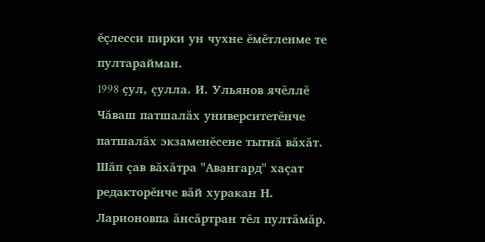ĕçлесси пирки ун чухне ĕмĕтленме те пултарайман.
1998 çул, çулла. И. Ульянов ячĕллĕ Чăваш патшалăх университетĕнче патшалăх экзаменĕсене тытнă вăхăт. Шăп çав вăхăтра "Авангард" хаçат редакторĕнче вăй хуракан Н. Ларионовпа ăнсăртран тĕл пултăмăр.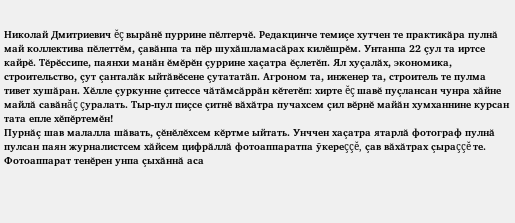Николай Дмитриевич ĕç вырăнĕ пуррине пĕлтерчĕ. Редакцинче темиçе хутчен те практикăра пулнă май коллектива пĕлеттĕм, çавăнпа та пĕр шухăшламасăрах килĕшрĕм. Унтанпа 22 çул та иртсе кайрĕ. Тĕрĕссипе, паянхи манăн ĕмĕрĕн çуррине хаçатра ĕçлетĕп. Ял хуçалăх, экономика, строительство, çут çанталăк ыйтăвĕсене çутататăп. Агроном та, инженер та, строитель те пулма тивет хушăран. Хĕлле çуркунне çитессе чăтăмсăррăн кĕтетĕп: хирте ĕç шавĕ пуçлансан чунра хăйне майлă савăнăç çуралать. Тыр-пул пиçсе çитнĕ вăхăтра пучахсем çил вĕрнĕ майăн хумханнине курсан тата епле хĕпĕртемĕн!
Пурнăç шав малалла шăвать, çĕнĕлĕхсем кĕртме ыйтать. Унччен хаçатра ятарлă фотограф пулнă пулсан паян журналистсем хăйсем цифрăллă фотоаппаратпа ỹкереççĕ, çав вăхăтрах çыраççĕ те. Фотоаппарат тенĕрен унпа çыхăннă аса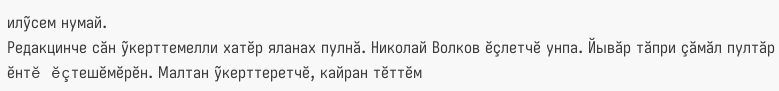илỹсем нумай.
Редакцинче сăн ỹкерттемелли хатĕр яланах пулнă. Николай Волков ĕçлетчĕ унпа. Йывăр тăпри çăмăл пултăр ĕнтĕ ĕçтешĕмĕрĕн. Малтан ỹкерттеретчĕ, кайран тĕттĕм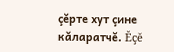çĕрте хут çине кăларатчĕ. Ĕçĕ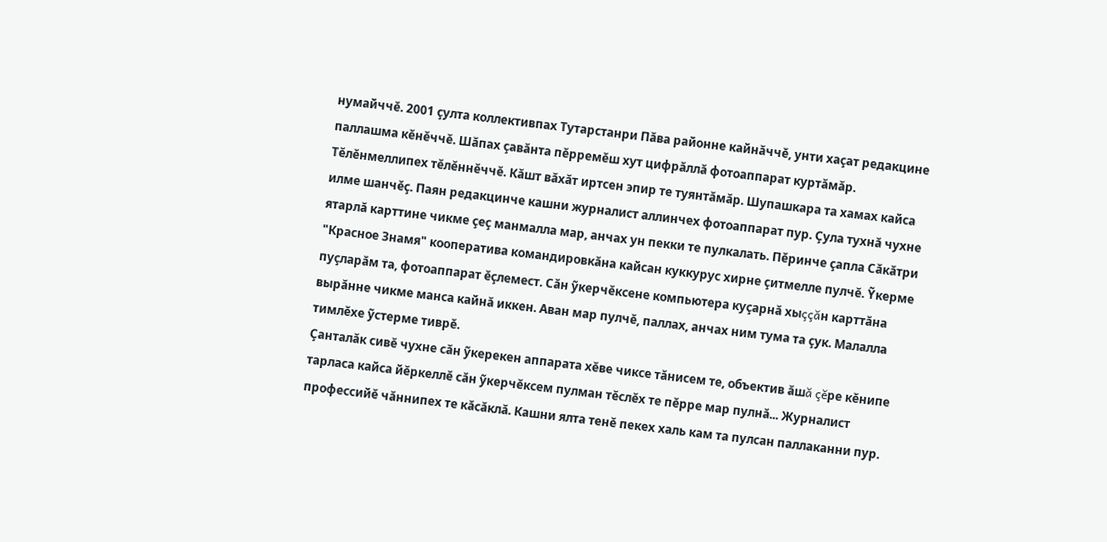нумайччĕ. 2001 çулта коллективпах Тутарстанри Пăва районне кайнăччĕ, унти хаçат редакцине паллашма кĕнĕччĕ. Шăпах çавăнта пĕрремĕш хут цифрăллă фотоаппарат куртăмăр. Тĕлĕнмеллипех тĕлĕннĕччĕ. Кăшт вăхăт иртсен эпир те туянтăмăр. Шупашкара та хамах кайса илме шанчĕç. Паян редакцинче кашни журналист аллинчех фотоаппарат пур. Çула тухнă чухне ятарлă карттине чикме çеç манмалла мар, анчах ун пекки те пулкалать. Пĕринче çапла Сăкăтри "Красное Знамя" кооператива командировкăна кайсан куккурус хирне çитмелле пулчĕ. Ỹкерме пуçларăм та, фотоаппарат ĕçлемест. Сăн ỹкерчĕксене компьютера куçарнă хыççăн карттăна вырăнне чикме манса кайнă иккен. Аван мар пулчĕ, паллах, анчах ним тума та çук. Малалла тимлĕхе ỹстерме тиврĕ.
Çанталăк сивĕ чухне сăн ỹкерекен аппарата хĕве чиксе тăнисем те, объектив ăшă çĕре кĕнипе тарласа кайса йĕркеллĕ сăн ỹкерчĕксем пулман тĕслĕх те пĕрре мар пулнă... Журналист профессийĕ чăннипех те кăсăклă. Кашни ялта тенĕ пекех халь кам та пулсан паллаканни пур.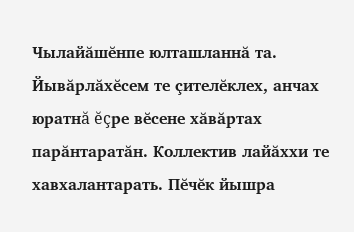Чылайăшĕнпе юлташланнă та. Йывăрлăхĕсем те çителĕклех, анчах юратнă ĕçре вĕсене хăвăртах парăнтаратăн. Коллектив лайăххи те хавхалантарать. Пĕчĕк йышра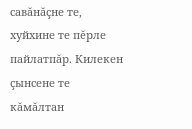савăнăçне те, хуйхине те пĕрле пайлатпăр. Килекен çынсене те кăмăлтан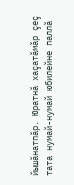йышăнатпăр. Юратнă хаçатăмăр çеç тата нумай-нумай юбилейне паллă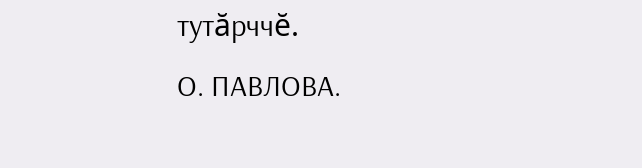тутăрччĕ.
О. ПАВЛОВА.